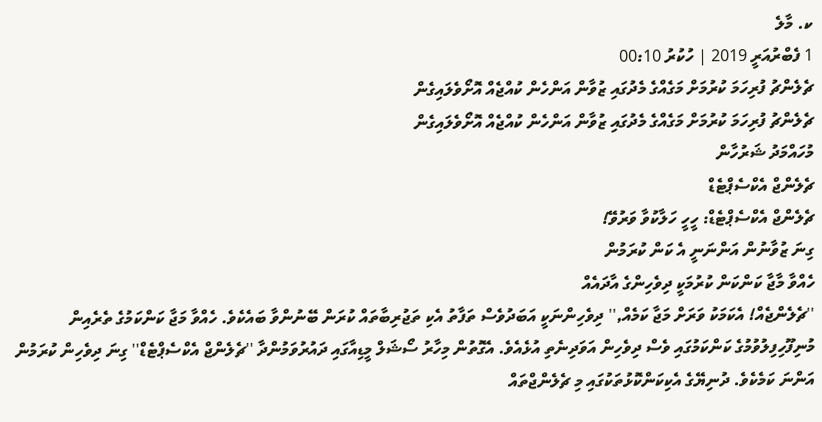ކ. މާލެ
1 ފެބްރުއަރީ 2019 | ހުކުރު 00:10
ޗެލެންޗު ފުރިހަމަ ކުރުމަށް މަގެއްގެ މެދުގައި ޒުވާން އަންހެން ކުއްޖެއް އޮށޯވެލައިގެން
ޗެލެންޗު ފުރިހަމަ ކުރުމަށް މަގެއްގެ މެދުގައި ޒުވާން އަންހެން ކުއްޖެއް އޮށޯވެލައިގެން
މުހައްމަދު ޝަރުހާން
ޗެލެންޖް އެކްސެޕްޓެޑް
ޗެލެންޖް އެކްސެޕްޓެޑް: ހީހީ ހަލާކުވާ ވަރުވޭ!
ގިނަ ޒުވާނުން އަންނަނީ އެ ކަން ކުރަމުން
ހެއްވާ މާޖާ ކަންކަން ކުރުމަކީ ދިވެހިންގެ އާދައެއް
''ޗެލެންޖެއް! އެކަމަކު ވަރަށް މަޖާ ކަމެއް,'' ދިވެހިންނަކީ އަބަދުވެސް ތަފާތު އެކި ތަޖުރިބާތައް ކުރަން ބޭނުންވާ ބައެކެވެ. ހެއްވާ މަޖާ ކަންކަމުގެ ތެރެއިން މުނިފޫހިފިލުވުމުގެ ކަންކަމުގައި ވެސް ދިވެހިން އަވަދިނެތި އުޅެއެވެ. އެގޮތުން މިހާރު ސޯޝަލް މީޑިއާގައި ދައުރުވަމުންދާ ''ޗެލެންޖް އެކްސެޕްޓެޑް'' ގިނަ ދިވެހިން ކުރަމުން އަންނަ ކަމެކެވެ. ދުނިޔޭގެ އެކިކަންކޮޅުތަކުގައި މި ޗެލެންޖްތައް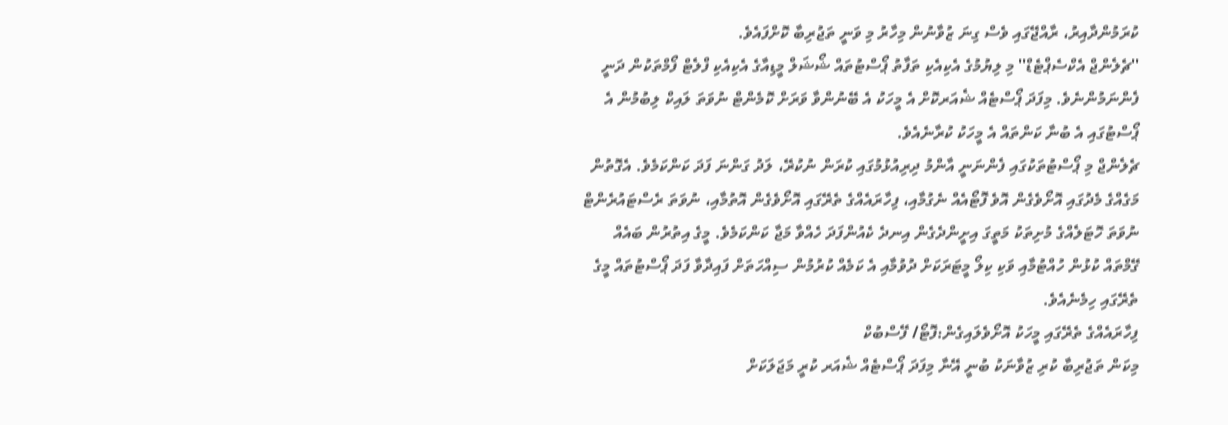ކުރަމުންދާއިރު، ރާއްޖޭގައި ވެސް ގިނަ ޒުވާނުން މިހާރު މި ވަނީ ތަޖުރިބާ ކޮށްފައެވެ.
''ޗެލެންޖް އެކްސެޕްޓެޑް'' މި ލިޔުމުގެ އެކިއެކި ތަފާތު ޕޯސްޓުތައް ޝޯޝަލް މީޑިއާގެ އެކިއެކި ފްލެޓް ފޯމްތަކުން ދަނީ ފެންނަމުންނެވެ. މިފަދަ ޕޯސްޓެއް ޝެއަރކޮށް އެ މީހަކު އެ ބޭނުންވާ ވަރަށް ކޮމެންޓް ނުވަތަ ލައިކް ލިބުމުން އެ ޕޯސްޓުގައި އެ ބުނާ ކަންތައް އެ މީހަކު ކުރާނެއެވެ.
ޗެލެންޖް މި ޕޯސްޓުތަކުގައި ފެންނަނީ އާންމު ދިރިއުޅުމުގައި ކުރަން ނުކުރޭ، ލަދު ގަންނަ ފަދަ ކަންކަމެވެ. އެގޮތުން މަގެއްގެ މެދުގައި އޮށޯވެގެން އޮވެ ފޮޓޯއެއް ނެގުމާއި، ފިހާރައެއްގެ ތެރޭގައި އޮށޯވެގެން އޮތުމާއި، ނުވަތަ ރެސްޓައުރެންޓް ނުވަތަ ހޮޓަލެއްގެ މުށިތަކު މަތީގަ އިށީންދެގެން އިނދެ ކެއުންފަދަ ހެއްވާ މަޖާ ކަންކަމެވެ. މީގެ އިތުރުން ބައެއް ގޭމްތައް ކުޅުން ހުއްޓުމާއި ވަކި ކިލޯ މީޓަރަކަށް ދުވުމާއި އެ ކަމެއް ކުރުމުން ސިއްހަތަށް ފައިދާވާ ފަދަ ޕޯސްޓުތައް މީގެ ތެރޭގައި ހިމެނެއެވެ.
ފިހާރައެއްގެ ތެރޭގައި މީހަކު އޮށޯވެލައިގެން:ފޮޓޯ/ ފޭސްބުކް
މިކަން ތަޖުރިބާ ކުރި ޒުވާނަކު ބުނީ އޭނާ މިފަދަ ޕޯސްޓެއް ޝެއަރ ކުރީ މަޖަލަކަށް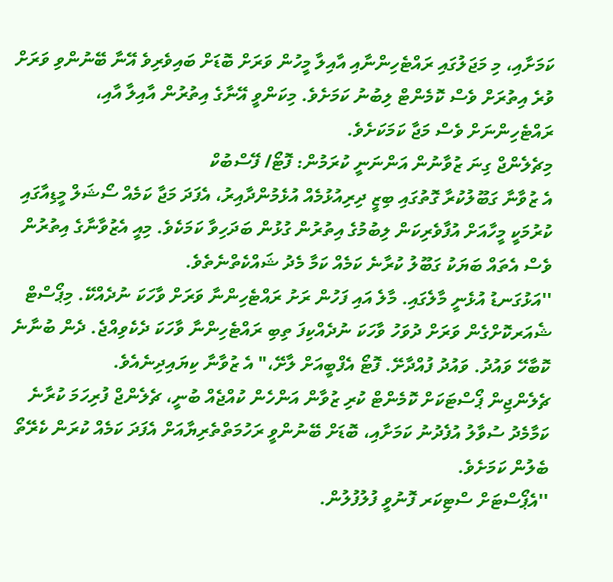ކަމަށާއި، މި މަޖަލުގައި ރައްޓެހިންނާއި އާއިލާ މީހުން ވަރަށް ބޮޑަށް ބައިވެރިވެ އޭނާ ބޭނުންވި ވަރަށް ވުރެ އިތުރަށް ވެސް ކޮމެންޓް ލިބުނު ކަމަށެވެ. މިކަންވީ އޭނާގެ އިތުރުން އާއިލާ އާއި، ރައްޓެހިންނަށް ވެސް މަޖާ ކަމަކަށެވެ.
މިޗެލެންޖް ގިނަ ޒުވާނުން އަންނަނީ ކުރަމުން: ފޮޓޯ/ ފޭސްބުކް
އެ ޒުވާނާ ގަބޫލުކުރާ ގޮތުގައި ބިޒީ ދިރިއުޅުމެއް އުޅެމުންދާއިރު، އެފަދަ މަޖާ ކަމެއް ސޯޝަލް މީޑިއާގައި ކުރުމަކީ މީހާއަށް އުފާވެރިކަން ލިބުމުގެ އިތުރުން ގުޅުން ބަދަހިވާ ކަމަކެވެ. މިއީ އެޒުވާނާގެ އިތުރުން ވެސް އެތައް ބަޔަކު ގަބޫލު ކުރާނެ ކަމެއް ކަމާ މެދު ޝައްކެތްނެތެވެ.
''އަޅުގަނޑު އުޅެނީ މާލެގައި. މާލެ އައި ފަހުން ރަށު ރައްޓެހިންނާ ވަރަށް ވާހަކަ ނުދެއްކޭ. މިޕޯސްޓް ޝެއަރކޮށްގެން ވަރަށް ދުވަހު ވާހަކަ ނުދެއްކިފަ ތިބި ރައްޓެހިންނާ ވާހަކަ ދެކެވިއްޖެ. ދެން ބުނާނެ ކޮބާހޭ ވައުދު. ވައުދު ފުއްދާށޭ. ފޮޓޯ އެފްބީއަށް ލާށޭ،" އެ ޒުވާނާ ކިޔައިދިނެއެވެ.
ޗެލެންޖިން ޕޯސްޓަކަށް ކޮމެންޓް ކުރި ޒުވާން އަންހެން ކުއްޖެއް ބުނީ، ޗެލެންޖް ފުރިހަމަ ކުރާނެ ކަމާމެދު ސުވާލު އުފެދުނު ކަމަށާއި، ބޮޑަށް ބޭނުންވީ ރަހުމަތްތެރިޔާއަށް އެފަދަ ކަމެއް ކުރަން ކެރޭތޯ ބެލުން ކަމަށެވެ.
''އެޕޯސްޓަށް ސްޓިކަރ ފޮނުވީ ފުލުފުލުން.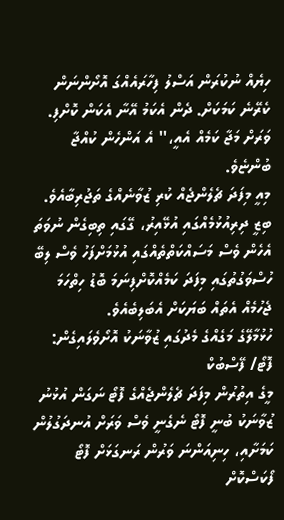ހިޔެއް ނުކުރަން އަސްލު ފިހާރައެއްގަ އޮށޯންނަން ކެރޭނެ ކަމަކަށް. ދެން އެކަމު އޭނާ އެކަން ކޮށްފި. ވަރަށް މަޖާ ކަމެއް އެއީ،'' އެ އަންހެން ކުއްޖާ ބުންޏެވެ.
މިއީ މިފަދަ ޗެލެންޖެއް ކުރި ޒުވާނެއްގެ ތަޖުރިބާއެވެ. ބިޒީ ދިރިއުޅުމެއްގައި އުޅޭއިރު، ގޭގައި ތިބިގެން ނުވަތަ އެހެން ވެސް މަސައްކަތްތެއްގައި އުޅުމަށްފަހު ވެސް ލިބޭ ހުސްވަގުތުގައި މިފަދަ ކަމެއްކޮށްފިނަމަ ބޮޑު ހިތްހަމަ ޖެހުމެއް އެތައް ބަޔަކަށް އެބަލިބެއެވެ.
ހުޅުމާލޭގެ މަގެއްގެ މެދުގައި ޒުވާނަކު އޮށޯވެލައިގެން: ފޮޓޯ/ ފޭސްބުކް
މީގެ އިތުރުން މިފަދަ ޗެލެންޖެއްގެ ފޮޓޯ ނަގަން އުޅުނު ޒުވާނަކު ބުނީ ފޮޓޯ ނެގެނީ ވެސް ވަރަށް އުނދަގުލުން ކަމަށާއި، ހިނިއަންނަ ވަރުން ރަނގަޅަށް ފޮޓޯ ފޯކަސްކޮށް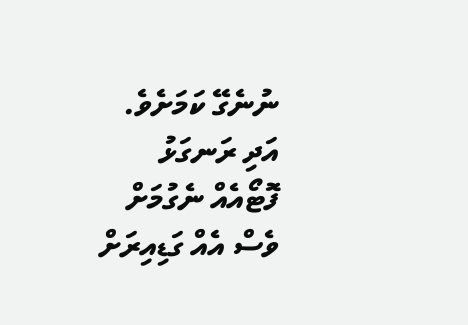ނުނެގޭ ކަމަށެވެ. އަދި ރަނގަޅު ފޮޓޯއެއް ނެގުމަށް ވެސް އެއް ގަޑިއިރަށް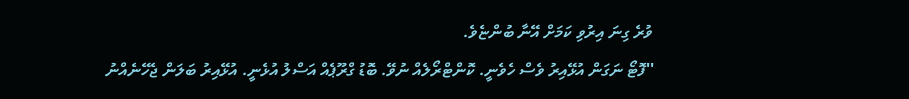ވުރެ ގިނަ އިރުވި ކަމަށް އޭނާ ބުންޏެވެ.
''ފޮޓޯ ނަގަން އުޅޭއިރު ވެސް ހެވެނީ. ކޮންޓްރޯލެއް ނުވޭ. ބޮޑު ގްރޫޕެއް އަސްލު އުޅެނީ. އުޅޭއިރު ބަލަން ޖެހޭނެއްނު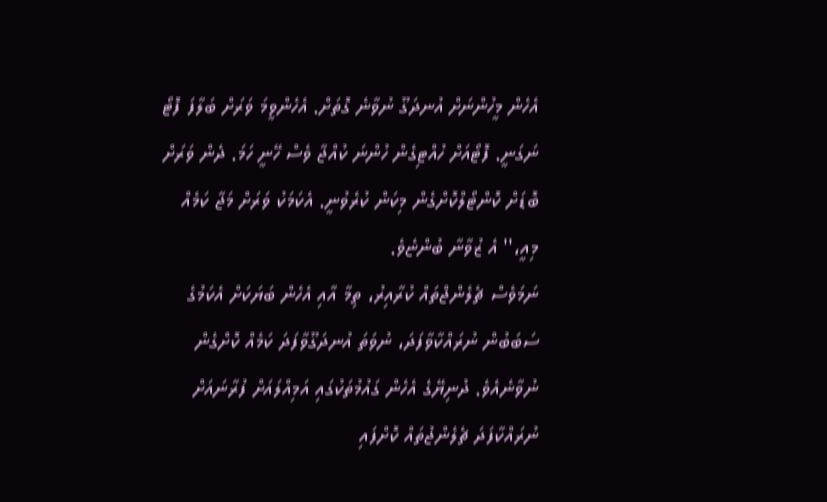އެހެން މީހުންނަށް އުނދަގޫ ނުވާނެ ގޮތަށް. އެހެންވީމަ ވަރަށް ބަލާފަ ފޮޓޯ ނަގަނީ. ފޮޓޯއަށް ހުއްޓިގެން ހުންނަ ކުއްޖާ ވެސް ހޭނީ ހަމަ. ދެން ވަރަށް ބޮޑަށް ކޮންޓޯލްކޮށްގެން މިކަން ކުރެވުނީ. އެކަމަކު ވަރަށް މަޖާ ކަމެއް މިއީ،'' އެ ޒުވާނާ ބުންޏެވެ.
ނަމަވެސް ޗެލެންޖްތައް ކުރާއިރު، ތިމާ އާއި އެހެން ބަޔަކަށް އެކަމުގެ ސަބަބުން ނުރައްކާވާފަދަ، ނުވަތަ އުނދަގޫވާފަދަ ކަމެއް ކޮށްގެން ނުވާނެއެވެ. ދުނިޔޭގެ އެހެން ގައުމުތަކުގައި އަމިއްލައަށް ފުރާނައަށް ނުރައްކާފަދަ ޗެލެންޖުތައް ކޮށްފައި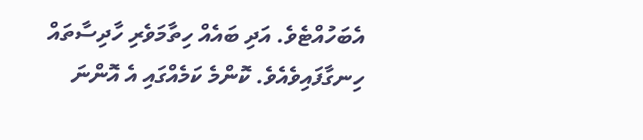އެބަހުއްޓެވެ. އަދި ބައެއް ހިތާމަވެރި ހާދިސާތައް ހިނގާފައިވެއެވެ. ކޮންމެ ކަމެއްގައި އެ އޮންނަ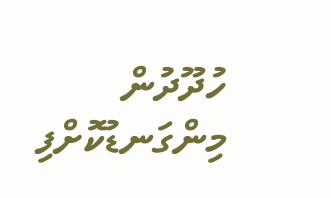ހުދޫދުން މިންގަނޑުކޮށްފި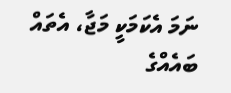ނަމަ އެކަމަކީ މަޖާ، އެތައް ބައެއްގެ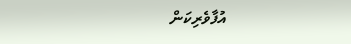އުފާވެރިކަން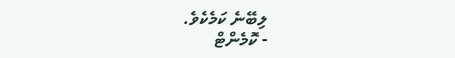ލިބޭނެ ކަމެކެވެ.
- ކޮމެންޓް